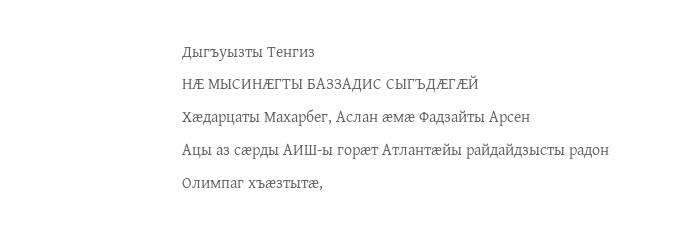Дыгъуызты Тенгиз
НÆ МЫСИНÆГТЫ БАЗЗАДИС СЫГЪДÆГÆЙ
Хæдарцаты Махарбег, Аслан æмæ Фадзайты Арсен
Ацы аз сæрды АИШ-ы горæт Атлантæйы райдайдзысты радон Олимпаг хъæзтытæ,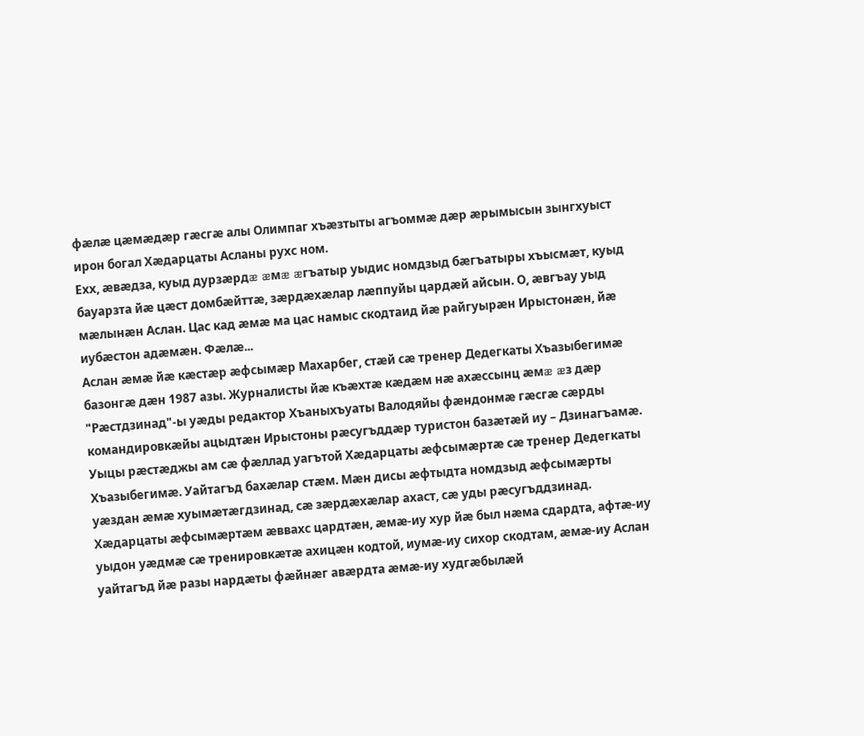фæлæ цæмæдæр гæсгæ алы Олимпаг хъæзтыты агъоммæ дæр æрымысын зынгхуыст ирон богал Хæдарцаты Асланы рухс ном.
Ехх, æвæдза, куыд дурзæрдæ æмæ æгъатыр уыдис номдзыд бæгъатыры хъысмæт, куыд бауарзта йæ цæст домбæйттæ, зæрдæхæлар лæппуйы цардæй айсын. О, æвгъау уыд мæлынæн Аслан. Цас кад æмæ ма цас намыс скодтаид йæ райгуырæн Ирыстонæн, йæ иубæстон адæмæн. Фæлæ...
Аслан æмæ йæ кæстæр æфсымæр Махарбег, стæй сæ тренер Дедегкаты Хъазыбегимæ базонгæ дæн 1987 азы. Журналисты йæ къæхтæ кæдæм нæ ахæссынц æмæ æз дæр "Рæстдзинад"-ы уæды редактор Хъаныхъуаты Валодяйы фæндонмæ гæсгæ сæрды командировкæйы ацыдтæн Ирыстоны рæсугъддæр туристон базæтæй иу – Дзинагъамæ.
Уыцы рæстæджы ам сæ фæллад уагътой Хæдарцаты æфсымæртæ сæ тренер Дедегкаты Хъазыбегимæ. Уайтагъд бахæлар стæм. Мæн дисы æфтыдта номдзыд æфсымæрты уæздан æмæ хуымæтæгдзинад, сæ зæрдæхæлар ахаст, сæ уды рæсугъддзинад.
Хæдарцаты æфсымæртæм æввахс цардтæн, æмæ-иу хур йæ был нæма сдардта, афтæ-иу уыдон уæдмæ сæ тренировкæтæ ахицæн кодтой, иумæ-иу сихор скодтам, æмæ-иу Аслан уайтагъд йæ разы нардæты фæйнæг авæрдта æмæ-иу худгæбылæй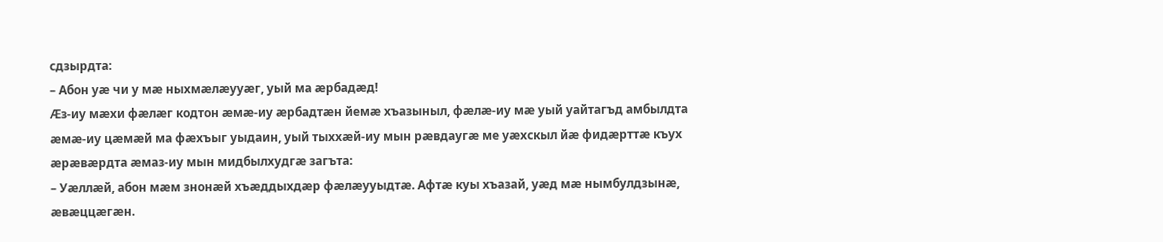сдзырдта:
– Абон уæ чи у мæ ныхмæлæууæг, уый ма æрбадæд!
Æз-иу мæхи фæлæг кодтон æмæ-иу æрбадтæн йемæ хъазыныл, фæлæ-иу мæ уый уайтагъд амбылдта æмæ-иу цæмæй ма фæхъыг уыдаин, уый тыххæй-иу мын рæвдаугæ ме уæхскыл йæ фидæрттæ къух æрæвæрдта æмаз-иу мын мидбылхудгæ загъта:
– Уæллæй, абон мæм знонæй хъæддыхдæр фæлæууыдтæ. Афтæ куы хъазай, уæд мæ нымбулдзынæ, æвæццæгæн.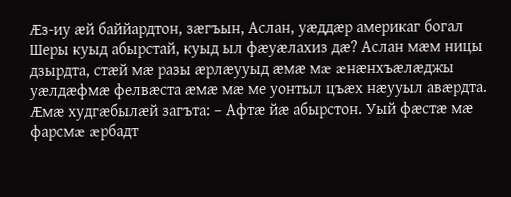Æз-иу æй баййардтон, зæгъын, Аслан, уæддæр америкаг богал Шеры куыд абырстай, куыд ыл фæуæлахиз дæ? Аслан мæм ницы дзырдта, стæй мæ разы æрлæууыд æмæ мæ æнæнхъæлæджы уæлдæфмæ фелвæста æмæ мæ ме уонтыл цъæх нæууыл авæрдта. Æмæ худгæбылæй загъта: – Афтæ йæ абырстон. Уый фæстæ мæ фарсмæ æрбадт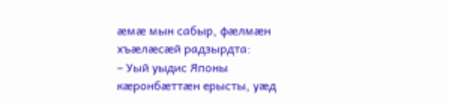æмæ мын сабыр, фæлмæн хъæлæсæй радзырдта:
– Уый уыдис Японы кæронбæттæн ерысты, уæд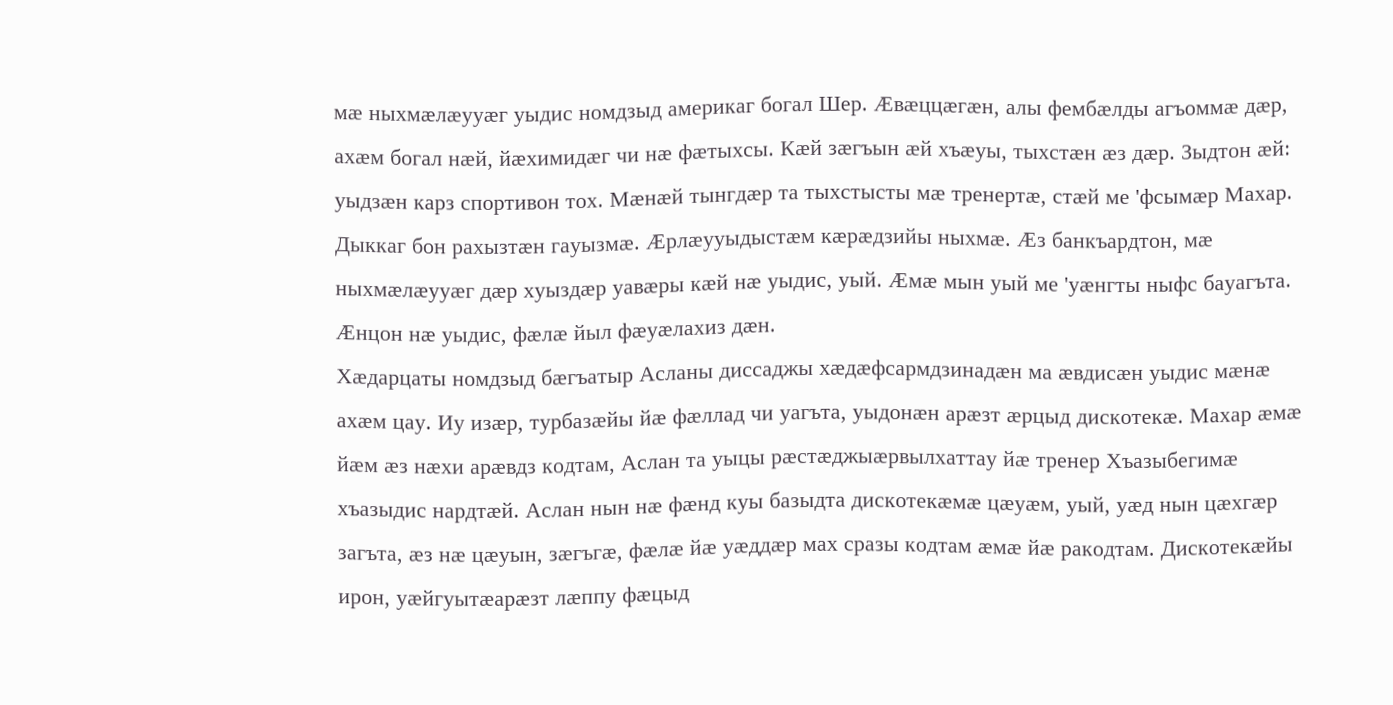мæ ныхмæлæууæг уыдис номдзыд америкаг богал Шер. Æвæццæгæн, алы фембæлды агъоммæ дæр, ахæм богал нæй, йæхимидæг чи нæ фæтыхсы. Кæй зæгъын æй хъæуы, тыхстæн æз дæр. Зыдтон æй: уыдзæн карз спортивон тох. Мæнæй тынгдæр та тыхстысты мæ тренертæ, стæй ме 'фсымæр Махар. Дыккаг бон рахызтæн гауызмæ. Æрлæууыдыстæм кæрæдзийы ныхмæ. Æз банкъардтон, мæ ныхмæлæууæг дæр хуыздæр уавæры кæй нæ уыдис, уый. Æмæ мын уый ме 'уæнгты ныфс бауагъта. Æнцон нæ уыдис, фæлæ йыл фæуæлахиз дæн.
Хæдарцаты номдзыд бæгъатыр Асланы диссаджы хæдæфсармдзинадæн ма æвдисæн уыдис мæнæ ахæм цау. Иу изæр, турбазæйы йæ фæллад чи уагъта, уыдонæн арæзт æрцыд дискотекæ. Махар æмæ йæм æз нæхи арæвдз кодтам, Аслан та уыцы рæстæджыæрвылхаттау йæ тренер Хъазыбегимæ хъазыдис нардтæй. Аслан нын нæ фæнд куы базыдта дискотекæмæ цæуæм, уый, уæд нын цæхгæр загъта, æз нæ цæуын, зæгъгæ, фæлæ йæ уæддæр мах сразы кодтам æмæ йæ ракодтам. Дискотекæйы ирон, уæйгуытæарæзт лæппу фæцыд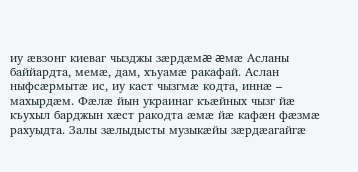иу æвзонг киеваг чызджы зæрдæмæ æмæ Асланы баййардта, мемæ, дам, хъуамæ ракафай. Аслан ныфсæрмытæ ис, иу каст чызгмæ кодта, иннæ – махырдæм. Фæлæ йын украинаг къæйных чызг йæ къухыл барджын хæст ракодта æмæ йæ кафæн фæзмæ рахуыдта. Залы зæлыдысты музыкæйы зæрдæагайгæ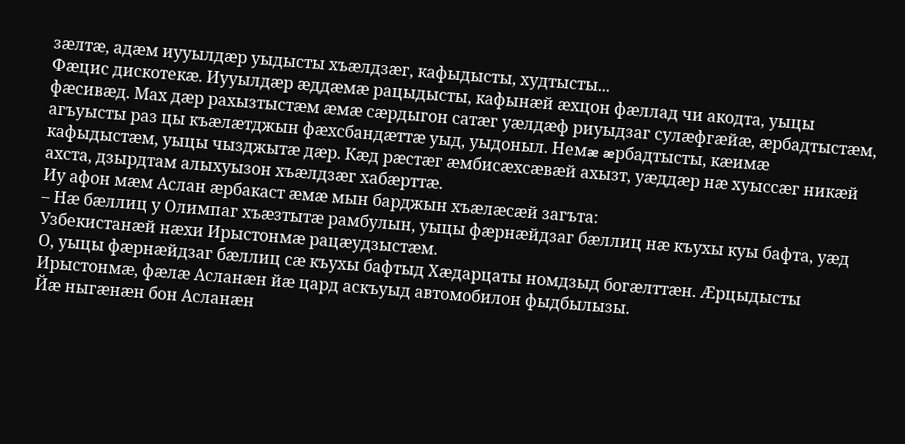зæлтæ, адæм иууылдæр уыдысты хъæлдзæг, кафыдысты, худтысты...
Фæцис дискотекæ. Иууылдæр æддæмæ рацыдысты, кафынæй æхцон фæллад чи акодта, уыцы фæсивæд. Мах дæр рахызтыстæм æмæ сæрдыгон сатæг уæлдæф риуыдзаг сулæфгæйæ, æрбадтыстæм, агъуысты раз цы къæлæтджын фæхсбандæттæ уыд, уыдоныл. Немæ æрбадтысты, кæимæ кафыдыстæм, уыцы чызджытæ дæр. Кæд рæстæг æмбисæхсæвæй ахызт, уæддæр нæ хуыссæг никæй ахста, дзырдтам алыхуызон хъæлдзæг хабæрттæ.
Иу афон мæм Аслан æрбакаст æмæ мын барджын хъæлæсæй загъта:
– Нæ бæллиц у Олимпаг хъæзтытæ рамбулын, уыцы фæрнæйдзаг бæллиц нæ къухы куы бафта, уæд Узбекистанæй нæхи Ирыстонмæ рацæудзыстæм.
О, уыцы фæрнæйдзаг бæллиц сæ къухы бафтыд Хæдарцаты номдзыд богæлттæн. Æрцыдысты Ирыстонмæ, фæлæ Асланæн йæ цард аскъуыд автомобилон фыдбылызы.
Йæ ныгæнæн бон Асланæн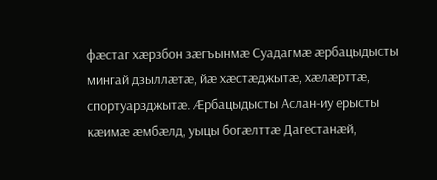фæстаг хæрзбон зæгъынмæ Суадагмæ æрбацыдысты мингай дзыллæтæ, йæ хæстæджытæ, хæлæрттæ, спортуарзджытæ. Æрбацыдысты Аслан-иу ерысты кæимæ æмбæлд, уыцы богæлттæ Дагестанæй,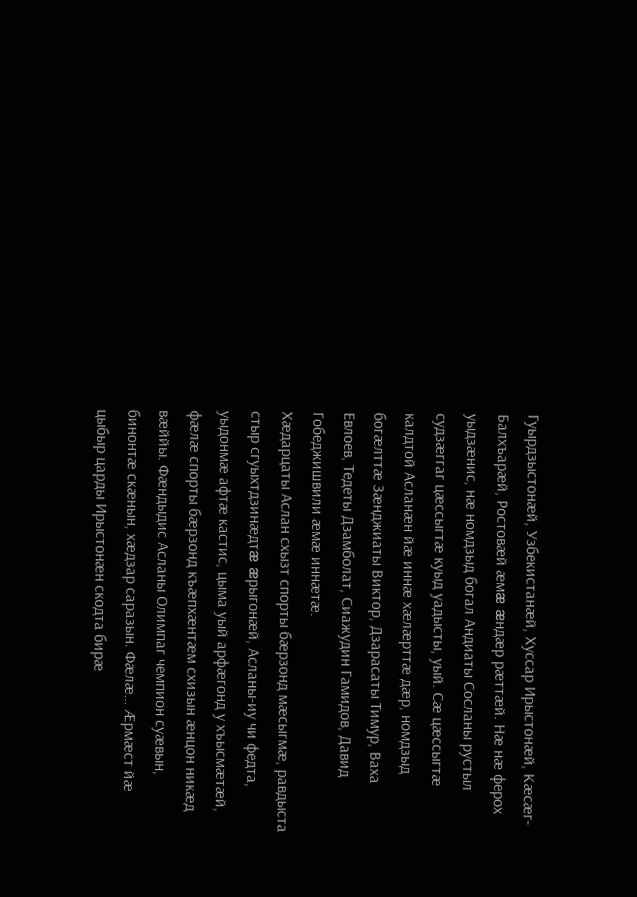Гуырдзыстонæй, Узбекистанæй, Хуссар Ирыстонæй, Кæсæг-Балхъарæй, Ростовæй æмæ æндæр рæттæй. Нæ нæ ферох уыдзæнис, нæ номдзыд богал Андиаты Сосланы рустыл судзæггаг цæссыгтæ куыд уадысты, уый. Сæ цæссыгтæ калдтой Асланæн йæ иннæ хæлæрттæ дæр, номдзыд богæлттæ Зæнджиаты Виктор, Дзарасаты Тимур, Ваха Евлоев, Тедеты Дзамболат, Сиажудин Гамидов, Давид Гобеджишвили æмæ иннæтæ.
Хæдарцаты Аслан схызт спорты бæрзонд мæсыгмæ, равдыста стыр сгуыхтдзинæдтæ æрыгонæй, Асланы-иу чи федта, уыдонмæ афтæ кастис, цыма уый арфæгонд у хъысмæтæй, фæлæ спорты бæрзонд къæпхæнтæм схизын æнцон никæд вæййы. Фæндыдис Асланы Олимпаг чемпион суæвын, бинонтæ скæнын, хæдзар саразын. Фæлæ… Æрмæст йæ цыбыр царды Ирыстонæн скодта бирæ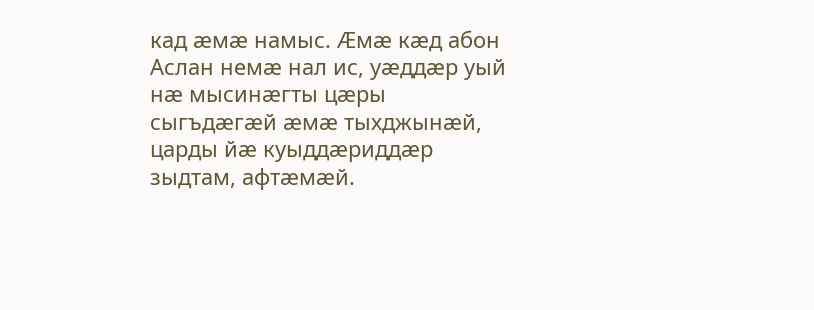кад æмæ намыс. Æмæ кæд абон Аслан немæ нал ис, уæддæр уый нæ мысинæгты цæры сыгъдæгæй æмæ тыхджынæй, царды йæ куыддæриддæр зыдтам, афтæмæй.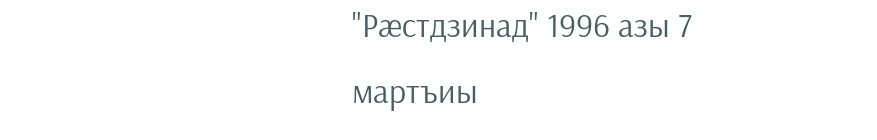"Рæстдзинад" 1996 азы 7 мартъиы